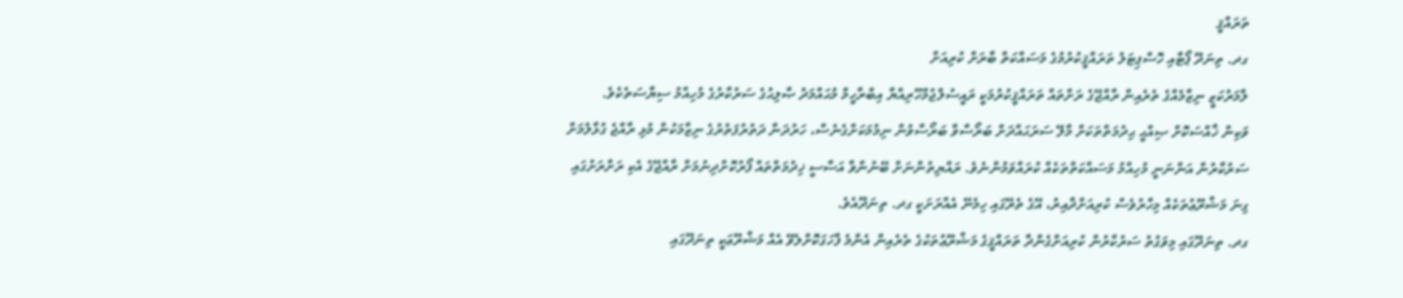ތަރައްޤީ
ގދ. ތިނަދޫ ޕޯޓާއި ހޮސްޕިޓަލު ތަރައްޤީކުރުމުގެ މަސައްކަތް ބާރަށް ކުރިއަށް
ލާމަރުކަޒީ ނިޒާމެއްގެ ތެރެއިން ރާއްޖޭގެ ރަށްތައް ތަރައްޤީކުރުމަކީ ރައީސުލްޖުމްހޫރިއްޔާ އިބްރާހީމް މުޙައްމަދު ޞާލިޙުގެ ސަރުކާރުގެ މުހިއްމު ސިޔާސަތެކެވެ.
ވަކިން ޚާއްސަކޮށް ޞިއްޙީ ޙިދުމަތްތަކަށް މާލޭ ސަރަޙައްދަށް ބަރޯސާވާ ބަރޯސާވުން ނިމުމަކަށްގެނެސް، ހަރުދަނާ ދަތުރުފަތުރުގެ ނިޒާމަކުން މުޅި ރާއްޖެ ގުޅާލުމަށް ސަރުކާރުން އަންނަނީ މުހިއްމު މަސައްކަތްތަކެއް ކުރައްވަމުންނެވެ. ރައްޔިތުންނަށް ބޭނުންވާ އަސާސީ ޚިދުމަތްތައް ފޯރުކޮށްދިނުމަށް ރާއްޖޭގެ އެކި ރަށްރަށުގައި ގިނަ މަޝްރޫޢުތަކެއް މިހާރުވެސް ކުރިއަށްދާއިރު، އޭގެ ތެރޭގައި ހިމެނޭ އެއްރަށަކީ ގދ. ތިނަދޫއެވެ.
ގދ. ތިނަދޫގައި މިވަގުތު ސަރުކާރުން ކުރިއަށްގެންދާ ތަރައްޤީގެ މަޝްރޫޢުތަކުގެ ތެރެއިން އެންމެ ފާހަގަކޮށްލެވޭ އެއް މަޝްރޫޢަކީ ތިނަދޫގައި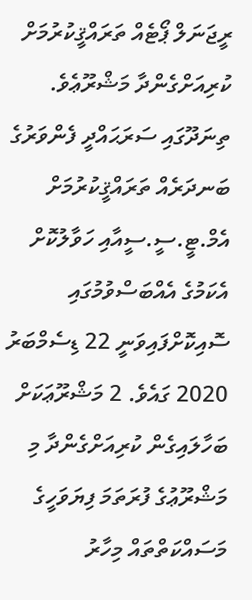ރީޖަނަލް ޕޯޓެއް ތަރައްޤީކުރުމަށް ކުރިއަށްގެންދާ މަޝްރޫޢެވެ. ތިނަދޫގައި ސަރަޙައްދީ ފެންވަރުގެ ބަނދަރެއް ތަރައްޤީކުރުމަށް އެމް.ޓީ.ސީ.ސީއާއި ހަވާލުކޮށް އެކަމުގެ އެއްބަސްވުމުގައި ސޮއިކޮށްފައިވަނީ 22 ޑިސެމްބަރު 2020 ގައެވެ. 2 މަޝްރޫޢަކަށް ބަހާލައިގެން ކުރިއަށްގެންދާ މި މަޝްރޫޢުގެ ފުރަތަމަ ފިޔަވަހީގެ މަސައްކަތްތައް މިހާރު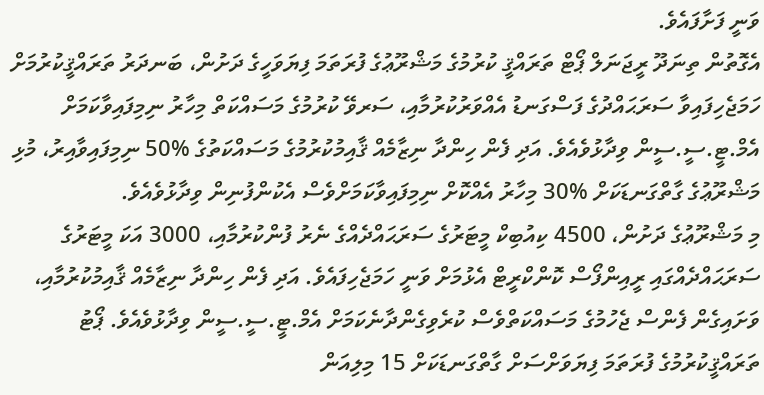ވަނީ ފަށާފައެވެ.
އެގޮތުން ތިނަދޫ ރީޖަނަލް ޕޯޓް ތަރައްޤީ ކުރުމުގެ މަޝްރޫޢުގެ ފުރަތަމަ ފިޔަވަހީގެ ދަށުން، ބަނދަރު ތަރައްޤީކުރުމަށް ހަމަޖެހިފައިވާ ސަރަޙައްދުގެ ފަސްގަނޑު އެއްވަރުކުރުމާއި، ސަރވޭ ކުރުމުގެ މަސައްކަތް މިހާރު ނިމިފައިވާކަމަށް އެމް.ޓީ.ސީ.ސީން ވިދާޅުވެއެވެ. އަދި ފެން ހިންދާ ނިޒާމެއް ޤާއިމުކުރުމުގެ މަސައްކަތުގެ %50 ނިމިފައިވާއިރު، މުޅި މަޝްރޫޢުގެ ގާތްގަނޑަކަށް %30 މިހާރު އެއްކޮށް ނިމިފައިވާކަމަށްވެސް އެކުންފުނިން ވިދާޅުވެއެވެ.
މި މަޝްރޫޢުގެ ދަށުން، 4500 ކިއުބިކް މީޓަރުގެ ސަރަޙައްދެއްގެ ނެރު ފުންކުރުމާއި، 3000 އަކަ މީޓަރުގެ ސަރަޙައްދެއްގައި ރީއިންފޯސް ކޮންކްރީޓް އެޅުމަށް ވަނީ ހަމަޖެހިފައެވެ. އަދި ފެން ހިންދާ ނިޒާމެއް ޤާއިމުކުރުމާއި، ވަށައިގެން ފެންސް ޖެހުމުގެ މަސައްކަތްވެސް ކުރެވިގެންދާނެކަމަށް އެމް.ޓީ.ސީ.ސީން ވިދާޅުވެއެވެ. ޕޯޓު ތަރައްޤީކުރުމުގެ ފުރަތަމަ ފިޔަވަށްސަށް ގާތްގަނޑަކަށް 15 މިލިއަން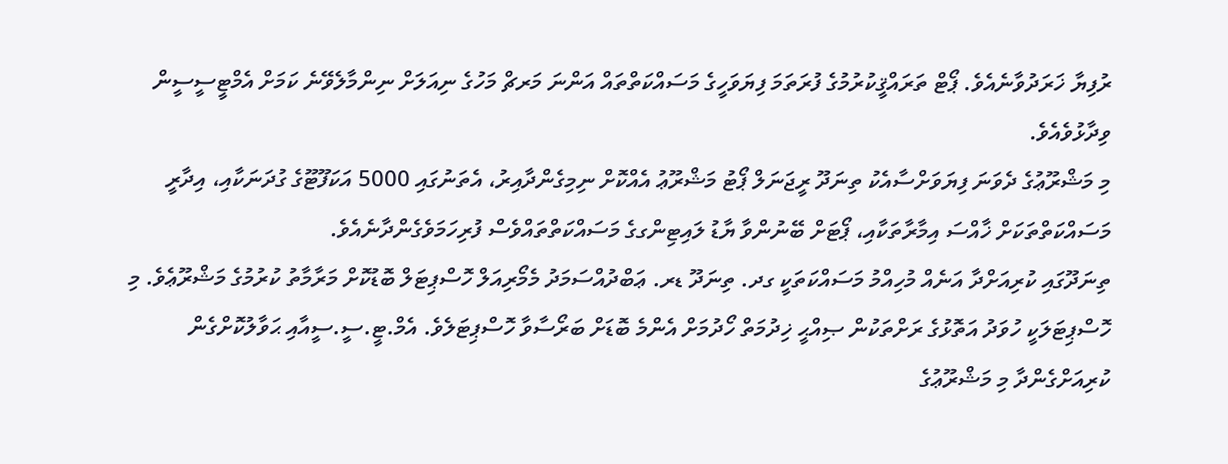ރުފިޔާ ޚަރަދުވާނެއެވެ. ޕޯޓް ތަރައްޤީކުރުމުގެ ފުރަތަމަ ފިޔަވަހީގެ މަސައްކަތްތައް އަންނަ މަރޗް މަހުގެ ނިއަލަށް ނިންމާލެވޭނެ ކަމަށް އެމްޓީސީސީން ވިދާޅުވެއެވެ.
މި މަޝްރޫޢުގެ ދެވަނަ ފިޔަވަށްސާއެކު ތިނަދޫ ރީޖަނަލް ޕޯޓު މަޝްރޫޢު އެއްކޮށް ނިމިގެންދާއިރު، އެތަނުގައި 5000 އަކަފޫޓޫގެ ގުދަނަކާއި، އިދާރީ މަސައްކަތްތަކަށް ޚާއްސަ އިމާރާތަކާއި، ޕޯޓަށް ބޭނުންވާ ޔާޑު ލައިޓިންގގެ މަސައްކަތްތައްވެސް ފުރިހަމަވެގެންދާނެއެވެ.
ތިނަދޫގައި ކުރިއަށްދާ އަނެއް މުހިއްމު މަސައްކަތަކީ ގދ. ތިނަދޫ ޑރ. ޢަބްދުއްސަމަދު މެމޯރިއަލް ހޮސްޕިޓަލް ބޮޑުކޮށް މަރާމާތު ކުރުމުގެ މަޝްރޫޢެވެ. މި ހޮސްޕިޓަލަކީ ހުވަދު އަތޮޅުގެ ރަށްތަކުން ޞިއްޙީ ޚިދުމަތް ހޯދުމަށް އެންމެ ބޮޑަށް ބަރޯސާވާ ހޮސްޕިޓަލެވެ. އެމް.ޓީ.ސީ.ސީއާއި ޙަވާލުކޮށްގެން ކުރިއަށްގެންދާ މި މަޝްރޫޢުގެ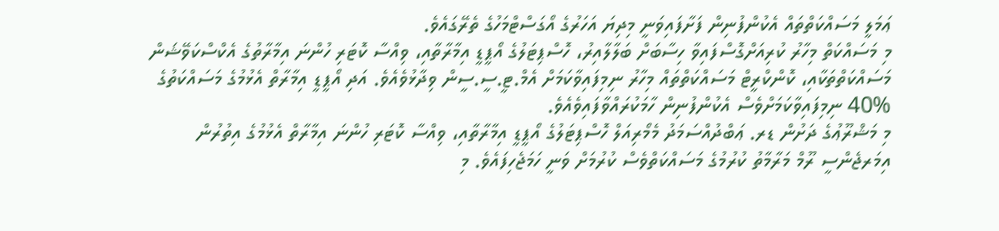ޢަމަލީ މަސައްކަތްތައް އެކުންފުނިން ފަށާފައިވަނީ މިދިޔަ އަހަރުގެ އޯގަސްޓްމަހުގެ ތެރޭގައެވެ.
މި މަސައްކަތް މިހާރު ކުރިއަށްގޮސްފައިވާ ހިސާބަށް ބަލާލާއިރު، ހޮސްޕިޓަލުގެ އޯޕީޑީ އިމާރާތާއި، ވިއްސާ ކޮޓަރި ހުންނަ އިމާރާތުގެ އެކްސްކަވޭޝަން މަސައްކަތްތަކާއި، ކޮންކްރީޓް މަސައްކަތްތައް މިހާރު ނިމިފައިވާކަމަށް އެމް.ޓީ.ސީ.ސީން ވިދާޅުވެއެވެ. އަދި އޯޕީޑީ އިމާރާތް އެޅުމުގެ މަސައްކަތުގެ %40 ނިމިފައިވާކަމަށްވެސް އެކުންފުނިން ހާމަކުރައްވާފައިވެއެވެ.
މި މަޝްރޫޢުގެ ދަށުން ޑރ. ޢަބްދުއްސަމަދު މެމޯރިއަލް ހޮސްޕިޓަލުގެ އޯޕީޑީ އިމާރާތާއި، ވިއްސާ ކޮޓަރި ހުންނަ އިމާރާތް އެޅުމުގެ އިތުރުން އިމަރޖެންސީ ރޫމް މަރާމާތު ކުރުމުގެ މަސައްކަތްވެސް ކުރުމަށް ވަނީ ހަމަޖެހިފައެވެ. މި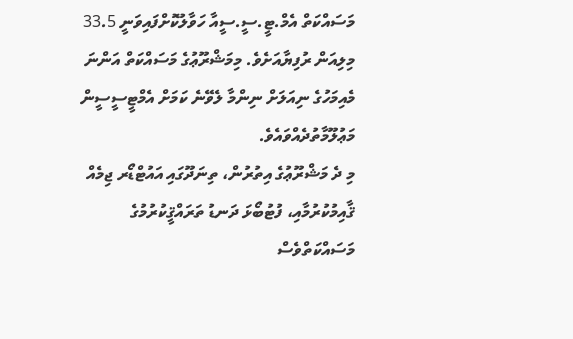މަސައްކަތް އެމް.ޓީ.ސީ.ސީއާ ހަވާލުކޮށްފައިވަނީ 33.5 މިލިއަން ރުފިޔާއަށެވެ. މިމަޝްރޫޢުގެ މަސައްކަތް އަންނަ މެއިމަހުގެ ނިއަލަށް ނިންމާ ލެވޭނެ ކަމަށް އެމްޓީސީސީން މަޢުލޫމާތުދެއްވައެވެ.
މި ދެ މަޝްރޫޢުގެ އިތުރުން، ތިނަދޫގައި އައުޓްޑޯރ ޖިމެއް ޤާއިމުކުރުމާއި، ފުޓުބޯޅަ ދަނޑު ތަރައްޤީކުރުމުގެ މަސައްކަތްވެސް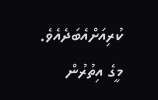ކުރިއަށްއެބަދެއެވެ. މީގެ އިތުރުން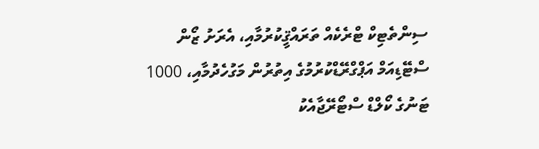ސިންތެޓިކް ޓްރެކެއް ތަރައްޤީކުރުމާއި، އެރަށު ޒޯން ސްޓޭޑިއަމް އަޕްގްރޭޑްކުރުމުގެ އިތުރުން މަގުހެދުމާއި، 1000 ޓަނުގެ ކޯލްޑް ސްޓޯރޭޖާއެކު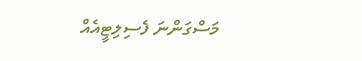މަސްގަންނަ ފެސިލިޓީއެއް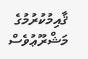ޤާއިމުކުރުމުގެ މަޝްރޫޢުވެސް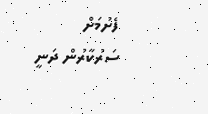ފެށުމަށް ސަރުކާރުން ދަނީ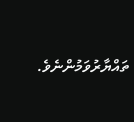ތައްޔާރުވަމުންނެވެ.